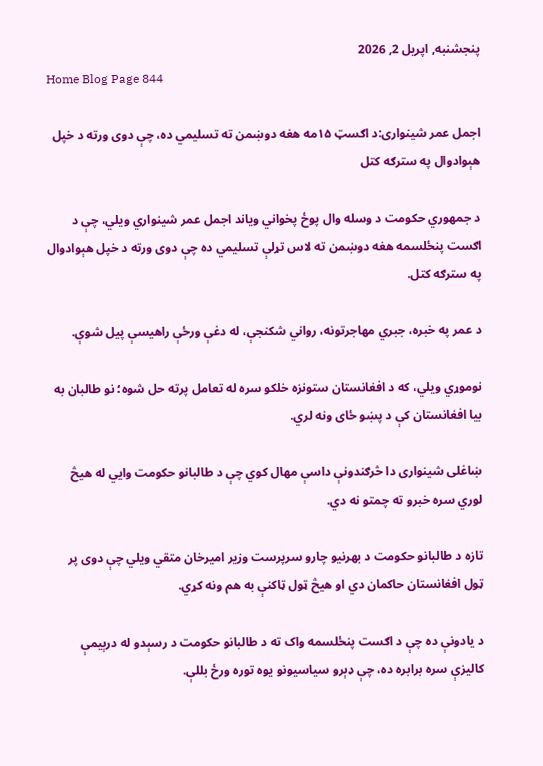پنجشنبه, اپریل 2, 2026
Home Blog Page 844

اجمل عمر شینواری:د اګسټ ۱۵مه هغه دوښمن ته تسلیمي ده، چې دوی ورته د خپل هېوادوال په سترګه کتل

د جمهوري حکومت د وسله وال پوځ پخواني ویاند اجمل عمر شینواري ویلي، چې د اګست پنځلسمه هغه دوښمن ته لاس تړلې تسلیمي ده چې دوی ورته د خپل هېوادوال په سترګه کتل.

د عمر په خبره، جبري مهاجرتونه، رواني شکنجې، له دغې ورځې راهیسې پیل شوې.

نوموړي ویلي، که د افغانستان ستونزه خلکو سره له تعامل پرته حل شوه؛ نو طالبان به بیا افغانستان کې د پښو ځای ونه لري.

ښاغلی شینواری دا څرګندونې داسې مهال کوي چې د طالبانو حکومت وایي له هیڅ لوري سره خبرو ته چمتو نه دي.

تازه د طالبانو حکومت د بهرنیو چارو سرپرست وزیر امیرخان متقي ویلي چې دوی پر ټول افغانستان حاکمان دي او هیڅ ټول ټاکنې به هم ونه کړي.

د یادونې ده چې د اګست پنځلسمه واک ته د طالبانو حکومت د رسېدو له درېیمې کالیزې سره برابره ده، چې ډېرو سیاسیونو یوه توره ورځ بللې.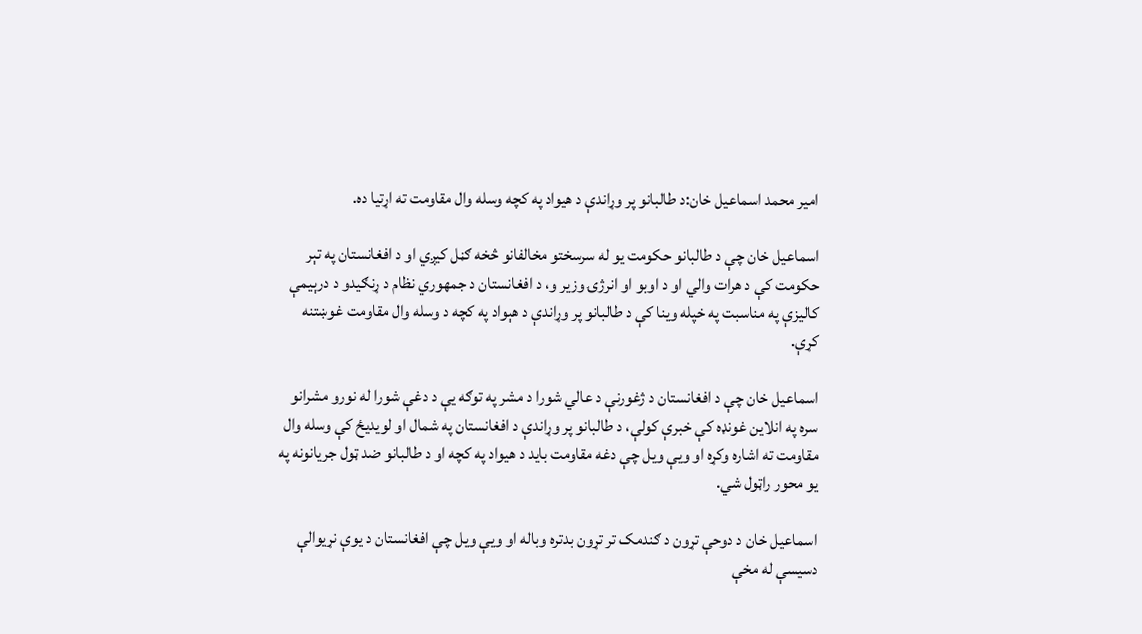امیر محمد اسماعیل خان:د طالبانو پر وړاندې د هیواد په کچه وسله وال مقاومت ته اړتیا ده.

اسماعیل خان چې د طالبانو حکومت یو له سرسختو مخالفانو څخه ګڼل کیږي او د افغانستان په تېر حکومت کې د هرات والي او د اوبو او انرژۍ وزیر و، د افغانستان د جمهوري نظام د ړنګیدو د درېیمې کالیزې په مناسبت په خپله وینا کې د طالبانو پر وړاندې د هېواد په کچه د وسله وال مقاومت غوښتنه کړې.

اسماعیل خان چې د افغانستان د ژغورنې د عالي شورا د مشر په توګه یې د دغې شورا له نورو مشرانو سره په انلاین غونډه کې خبرې کولې، د طالبانو پر وړاندې د افغانستان په شمال او لویدیځ کې وسله وال مقاومت ته اشاره وکړه او ویې ویل چې دغه مقاومت باید د هیواد په کچه او د طالبانو ضد ټول جریانونه په یو محور راټول شي.

اسماعیل خان د دوحې تړون د ګندمک تر تړون بدتره وباله او ویې ویل چې افغانستان د یوې نړیوالې دسیسې له مخې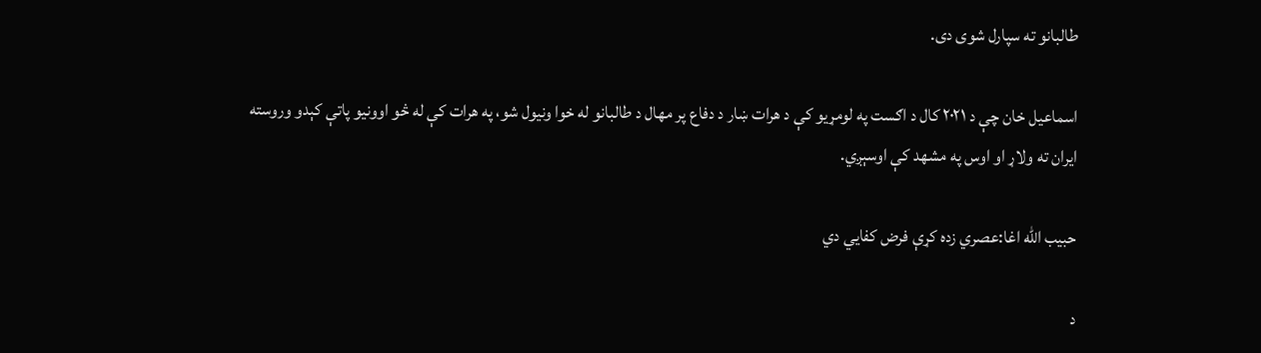طالبانو ته سپارل شوی دی.

اسماعیل خان چې د ۲۰۲۱ کال د اګست په لومړیو کې د هرات ښار د دفاع پر مهال د طالبانو له خوا ونیول شو، په هرات کې له څو اوونیو پاتې کېدو وروسته ایران ته ولاړ او اوس په مشهد کې اوسېږي.

حبیب الله اغا:عصري زده کړې فرض کفایي دي

د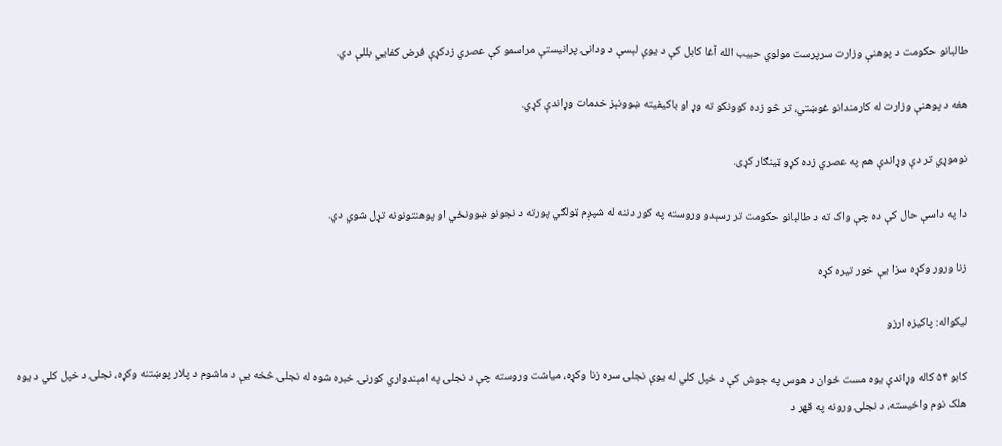طالبانو حکومت د پوهنې وزارت سرپرست مولوي حبیب الله آغا کابل کې د یوې لېسې د ودانۍ پرانیستې مراسمو کې عصري زدکړې فرض کفایي بللې دي.

هغه د پوهنې وزارت له کارمندانو غوښتي، تر څو زده کوونکو ته وړ او باکیفیته ښوونېز خدمات وړاندې کړي.

نوموړي تر دې وړاندې هم په عصري زده کړو ټینګار کړی.

دا په داسې حال کې ده چې واک ته د طالبانو حکومت تر رسېدو وروسته په کور دننه له شپږم ټولګي پورته د نجونو ښوونځي او پوهنتونونه تړل شوي دي.

زنا ورور وکړه سزا یې خور تیره کړه

لیکواله: پاکیزه ارزو

کابو ۵۴ کاله وړاندې یوه مست ځوان د هوس په جوش کې د خپل کلي له یوې نجلۍ سره زنا وکړه، میاشت وروسته چې د نجلۍ په امېندواري کورنۍ خبره شوه له نجلۍ څخه یې د ماشوم د پلار پوښتنه وکړه، نجلۍ د خپل کلي د یوه هلک نوم واخیسته، د نجلۍ ورونه په قهر د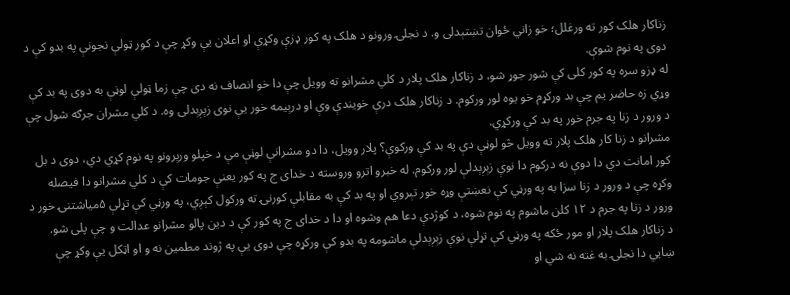زناکار هلک کور ته ورغلل؛ خو زاني ځوان تښتېدلی و. د نجلۍ ورونو د هلک په کور ډزې وکړې او اعلان یې وکړ چې د کور ټولې نجونې په بدو کې د دوی په نوم شوې.
له ډزو سره په کور کلی کې شور جوړ شو، د زناکار هلک پلار د کلي مشرانو ته وویل چې دا خو انصاف نه دی چې زما ټولې لوڼې به دوی په بد کې وړي زه حاضر یم چې بد ورکړم خو یوه لور ورکوم. د زناکار هلک درې خویندې وې او درېیمه خور یې نوی زېږېدلی وه. د کلي مشران جرګه شول چې د ورور د زنا په جرم خور په بد کې ورکړي.
مشرانو د زنا کار هلک پلار ته وویل څو لوڼې دې په بد کې ورکوې؟ پلار وویل، دا دو مشرانې لوڼې مې د خپلو ورېرونو په نوم کړي دي، دوی د بل کور امانت دي دا دوې نه درکوم دا نوې زېږېدلې لور ورکوم. له خبرو اترو وروسته د خدای ج په کور یعنې جومات کې د کلي مشرانو دا فیصله وکړه چې د ورور د زنا سزا به په ورڼي کې نعښتې وړه خور تېروي او په بد کې به مقابلې کورنۍ ته ورکول کېږي، په ورڼي کې تړلې ۵میاشتنۍ خور د ورور د زنا په جرم د ۱۲ کلن ماشوم په نوم شوه، د کوژدې دعا هم وشوه او دا د خدای ج په کور کې د دین پالو مشرانو عدالت و چې پلی شو.
د زناکار هلک پلار او مور ځکه په ورڼي کې تړلې نوې زېږېدلې ماشومه په بدو کې ورکړه چې دوی یې په ژوند مطمین نه و او اټکل یې وکړ چې ښایي دا نجلۍ به غته نه شي او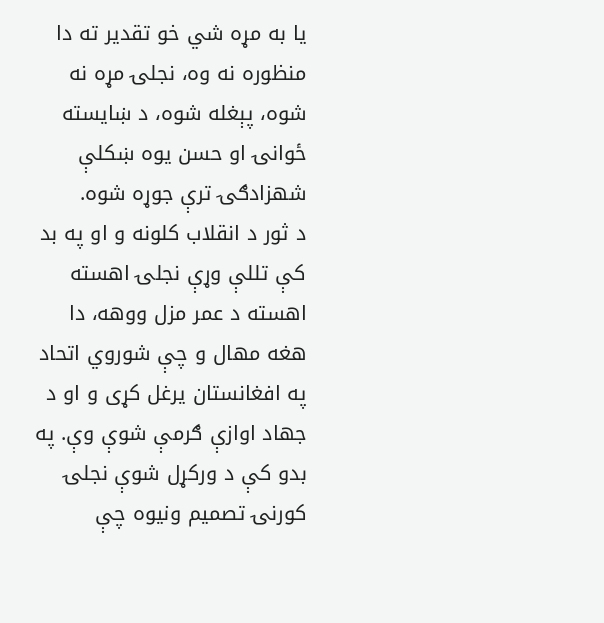یا به مړه شي خو تقدیر ته دا منظوره نه وه، نجلۍ مړه نه شوه، پېغله شوه، د ښایسته ځوانۍ او حسن یوه ښکلې شهزادګۍ ترې جوړه شوه.
د ثور د انقلاب کلونه و او په بد کې تللې وړې نجلۍ اهسته اهسته د عمر مزل ووهه، دا هغه مهال و چې شوروي اتحاد په افغانستان یرغل کړی و او د جهاد اوازې ګرمې شوې وې. په بدو کې د ورکړل شوې نجلۍ کورنۍ تصمیم ونیوه چې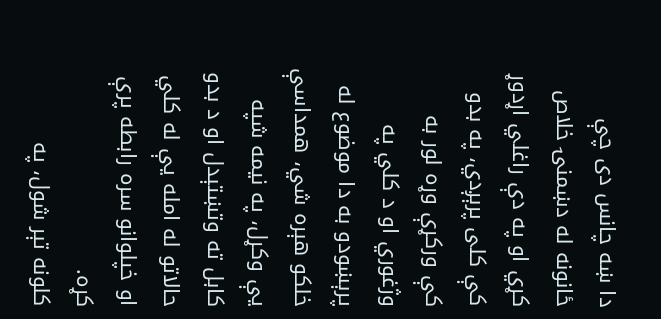دا ښه چانس دی چې ځانونه له دښمنۍ خلاص کړي او په دې راغلي اړدوړ کې کلی پرېږدي، په بدو کې ورکړې وړه لور به وژغوري او د کلي په پرېښودو به دا موضوع له خلکو هېره شي، همداسې یې وکړل، په نیمه شپه کابل ته وتښتېدل او د بدو حالاتو له امله یې له کلي او خپلوانو سره رابطه پرې کړه.
کلونه تېر شول، په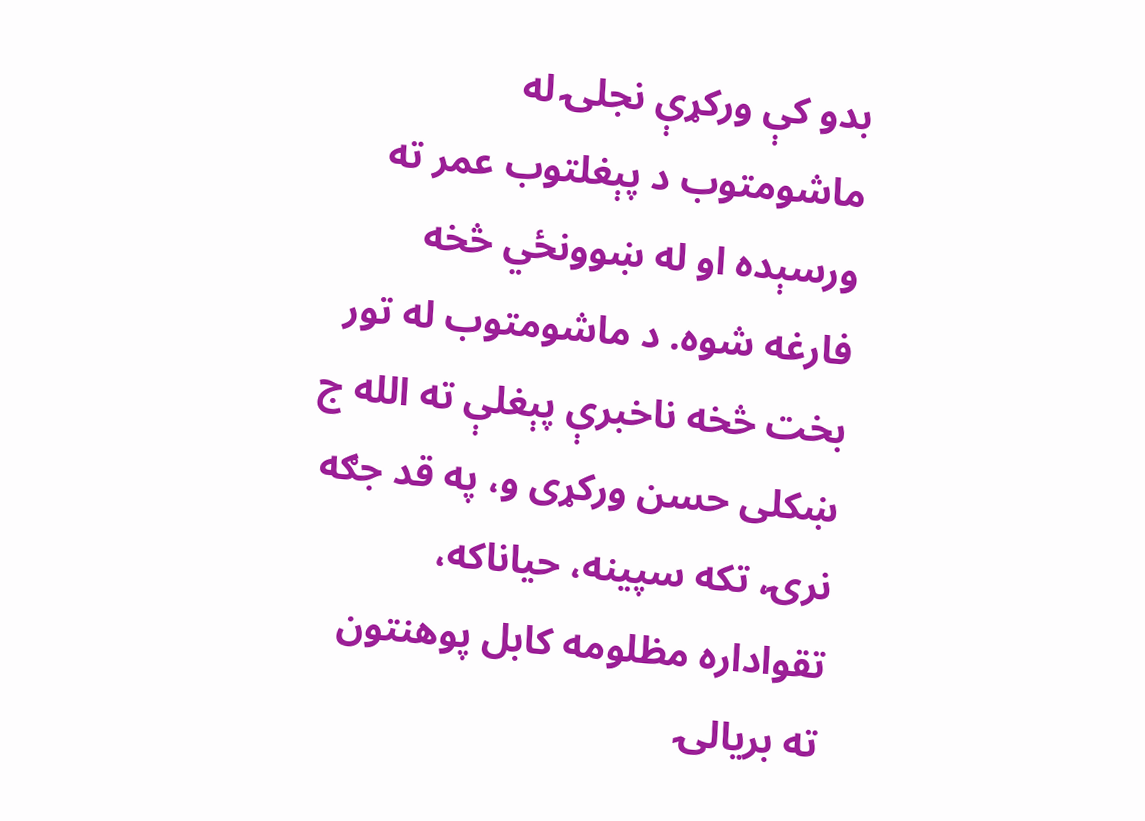بدو کې ورکړې نجلۍ له ماشومتوب د پېغلتوب عمر ته ورسېده او له ښوونځي څخه فارغه شوه. د ماشومتوب له تور بخت څخه ناخبرې پېغلې ته الله ج ښکلی حسن ورکړی و، په قد جګه نرۍ، تکه سپینه، حیاناکه، تقواداره مظلومه کابل پوهنتون ته بریالۍ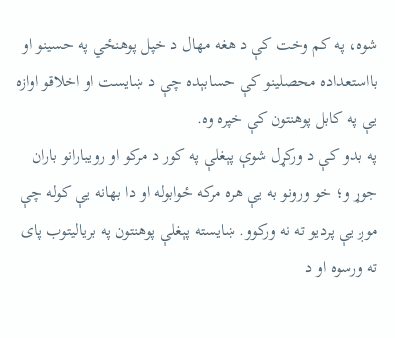شوه، په کم وخت کې د هغه مهال د خپل پوهنځي په حسینو او بااستعداده محصلینو کې حسابېده چې د ښایست او اخلاقو اوازه یې په کابل پوهنتون کې خپره وه.
په بدو کې د ورکړل شوې پېغلې په کور د مرکو او رویبارانو باران جوړ و؛ خو ورونو به یې هره مرکه ځوابوله او دا بهانه یې کوله چې موږ یې پردیو ته نه ورکوو. ښایسته پېغلې پوهنتون په بریالیتوب پای ته ورسوه او د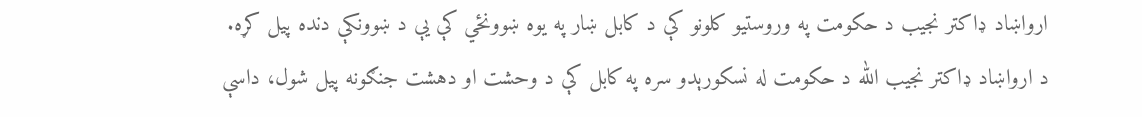ارواښاد ډاکتر نجیب د حکومت په وروستیو کلونو کې د کابل ښار په یوه ښوونځي کې یې د ښوونکې دنده پیل کړه.
د ارواښاد ډاکتر نجیب الله د حکومت له نسکورېدو سره په کابل کې د وحشت او دهشت جنګونه پیل شول، داسې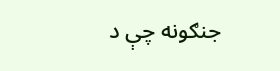جنګونه چې د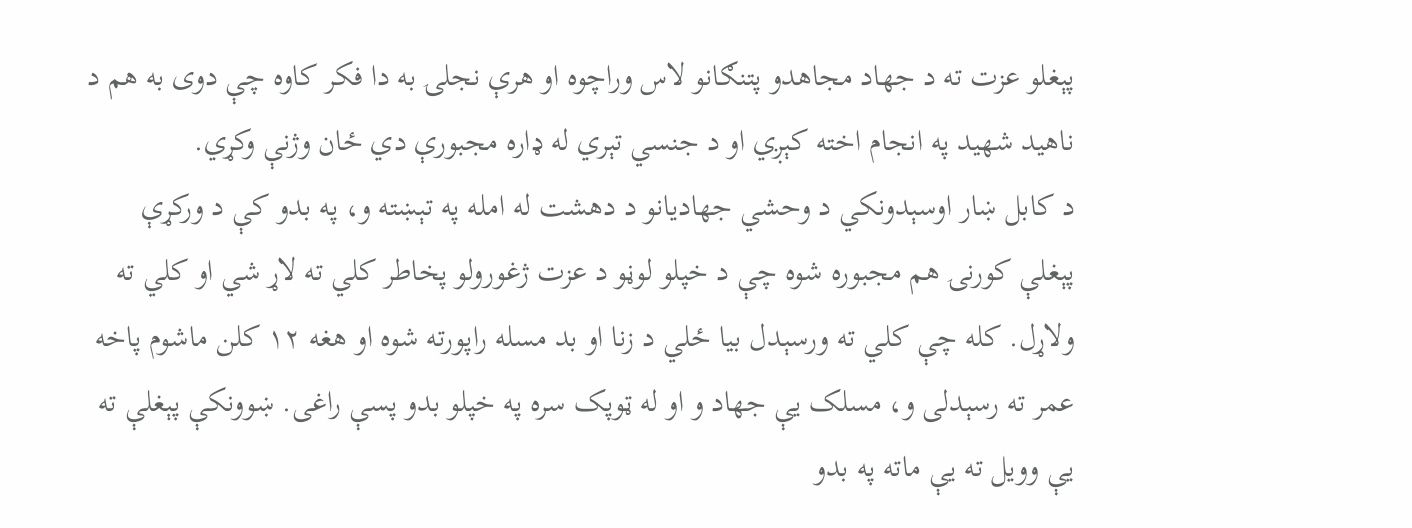پېغلو عزت ته د جهاد مجاهدو پتنګانو لاس وراچوه او هرې نجلۍ به دا فکر کاوه چې دوی به هم د ناهید شهید په انجام اخته کېږي او د جنسي تېري له ډاره مجبورې دي ځان وژنې وکړي.
د کابل ښار اوسېدونکي د وحشي جهادیانو د دهشت له امله په تېښته و، په بدو کې د ورکړې پېغلې کورنۍ هم مجبوره شوه چې د خپلو لوڼو د عزت ژغورولو پخاطر کلي ته لاړ شي او کلي ته ولاړل. کله چې کلي ته ورسېدل بیا ځلي د زنا او بد مسله راپورته شوه او هغه ۱۲ کلن ماشوم پاخه عمر ته رسېدلی و، مسلک یې جهاد و او له ټوپک سره په خپلو بدو پسې راغی. ښوونکې پېغلې ته یې وویل ته یې ماته په بدو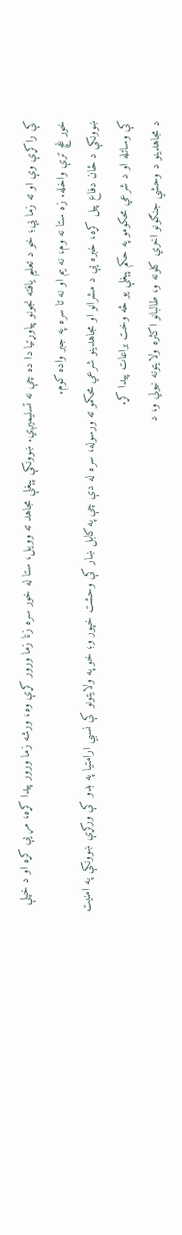کې راکړې وې او ته زما یې؛ خو د تعلیم یافته نجونو پیاوړتیا دا ده چې نه تسلیمیږي. ښوونکې پېغلې مجاهد ته وویل، ستا له خور سره زنا زما ورور کړې وه، ورشه زما ورور پیدا کړه، مړ یې کړه او د خپلې خور غچ ترې واخله. زه ستا نه وم، نه یم او نه تا سره په جبر واده کوم.
ښوونکې د ځان دفاع پیل کړه، خبره یې د مشرانو او مجاهدینو شرعي محکمو ته ورسوله، سره له دې چې په کابل ښار کې وحشت خپور و؛ خو په ولایتونو کې نسبي ارامتیا په بدو کې ورکړې ښوونکې په امنیت کې وساتله او د شرعي محکومو په حکم پېغلې یو څه وخت براعات پیدا کړ.
د مجاهدینو د وحشي جنګونو اخري کلونه و، طالبانو اکثره ولایتونه نیولي و، د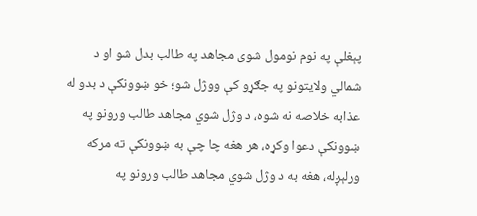پېغلې په نوم نومول شوی مجاهد په طالب بدل شو او د شمالي ولایتونو په جګړو کې ووژل شو؛ خو ښوونکې د بدو له عذابه خلاصه نه شوه، د وژل شوي مجاهد طالب ورونو په ښوونکې دعوا وکړه، هر هغه چا چې به ښوونکې ته مرکه ورلېږله، هغه به د وژل شوي مجاهد طالب ورونو په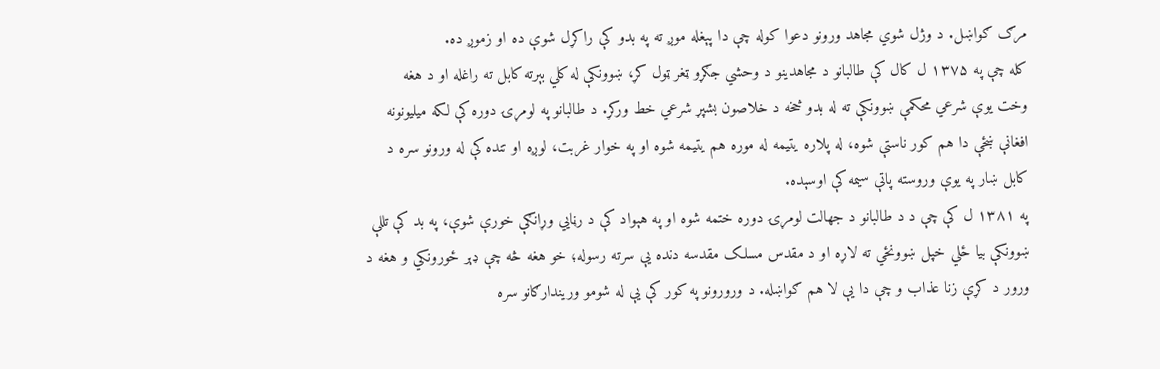مرګ ګواښل. د وژل شوي مجاهد ورونو دعوا کوله چې دا پېغله موږ ته په بدو کې راکړل شوې ده او زموږ ده.
کله چې په ۱۳۷۵ ل کال کې طالبانو د مجاهدینو د وحشي جګړو ټغر ټول کړ، ښوونکې له کلي بېرته کابل ته راغله او د هغه وخت یوې شرعي محکمې ښوونکې ته له بدو څخه د خلاصون بشپړ شرعي خط ورکړ. د طالبانو په لومړۍ دوره کې لکه میلیونونه افغانې ښځې دا هم کور ناستې شوه، له پلاره یتیمه له موره هم یتیمه شوه او په خوار غربت، لوږه او تنده کې له ورونو سره د کابل ښار په یوې وروسته پاتې سیمه کې اوسېده.
په ۱۳۸۱ ل کې چې د د طالبانو د جهالت لومړۍ دوره ختمه شوه او په هېواد کې د رڼایي وړانګې خورې شوې، په بد کې تللې ښوونکې بیا ځلي خپل ښوونځي ته لاړه او د مقدس مسلک مقدسه دنده یې سرته رسوله؛ خو هغه څه چې ډېر ځورونکي و هغه د ورور د کړې زنا عذاب و چې دا یې لا هم ګواښله. د ورورونو په کور کې یې له شومو وریندارګانو سره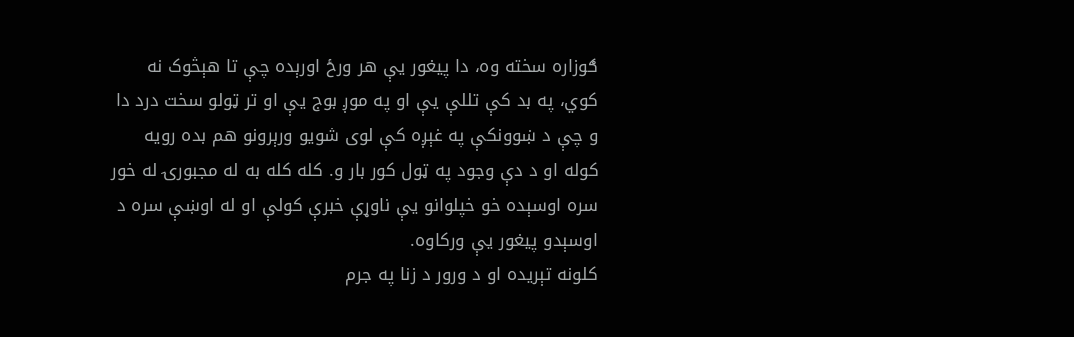ګوزاره سخته وه، دا پیغور یې هر ورځ اورېده چې تا هېڅوک نه کوي، په بد کې تللې یې او په موږ بوج یې او تر ټولو سخت درد دا و چې د ښوونکې په غېږه کې لوی شويو ورېرونو هم بده رویه کوله او د دې وجود په ټول کور بار و. کله کله به له مجبورۍ له خور سره اوسېده خو خپلوانو یې ناوړې خبرې کولې او له اوښې سره د اوسېدو پیغور یې ورکاوه.
کلونه تېریده او د ورور د زنا په جرم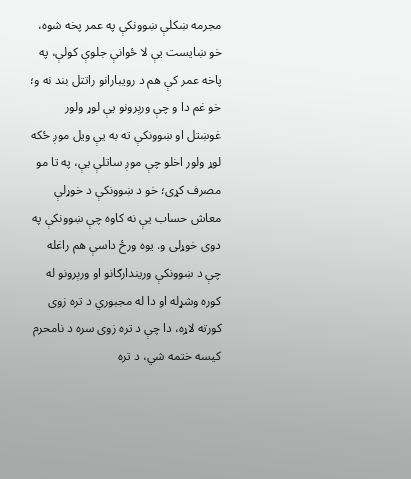مجرمه ښکلې ښوونکې په عمر پخه شوه، خو ښایست یې لا ځوانې جلوې کولې، په پاخه عمر کې هم د رویبارانو راتتل بند نه و؛ خو غم دا و چې ورېرونو یې لوړ ولور غوښتل او ښوونکې ته به یې ویل موږ ځکه لوړ ولور اخلو چې موږ ساتلې یې، په تا مو مصرف کړی؛ خو د ښوونکې د خوړلې معاش حساب یې نه کاوه چې ښوونکې په دوی خوړلی و. یوه ورځ داسې هم راغله چې د ښوونکې وریندارګانو او ورېرونو له کوره وشړله او دا له مجبوري د تره زوی کورته لاړه، دا چې د تره زوی سره د نامحرم کیسه ختمه شي، د تره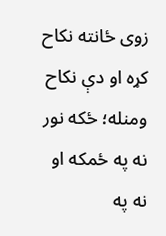زوی ځانته نکاح کړه او دې نکاح ومنله؛ ځکه نور نه په ځمکه او نه په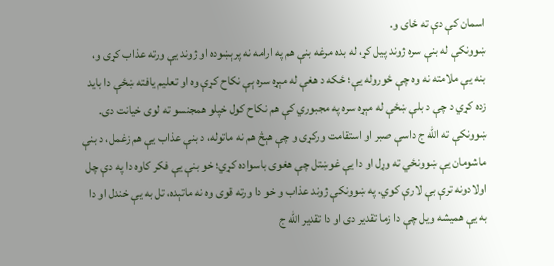اسمان کې دې ته ځای و.
ښوونکې له بنې سره ژوند پیل کړ، له بده مرغه بنې هم په ارامه نه پرېښوده او ژوند یې ورته عذاب کړی و، بنه یې ملامته نه وه چې ځوروله یې؛ ځکه د هغې له مېړه سره ېې نکاح کړې وه او تعلیم یافته ښځې دا باید زده کړي د چې د بلې ښځې له مېړه سره په مجبوري کې هم نکاح کول خپلو همجنسو ته لوی خیانت دی.
ښوونکې ته الله ج داسې صبر او استقامت ورکړی و چې هېڅ هم نه ماتوله، د بنې عذاب یې هم زغمل، د بنې ماشومان یې ښوونځي ته وړل او دا یې غوښتل چې هغوی باسواده کړي؛ خو بنې یې فکر کاوه دا په دې چل اولادونه ترې بې لارې کوي. په ښوونکې ژوند عذاب و خو دا ورته قوی وه نه ماتېده، تل به یې خندل او دا به یې همیشه ویل چې دا زما تقدیر دی او دا تقدیر الله ج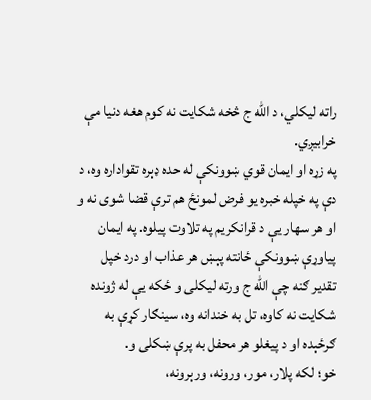راته لیکلي، د الله ج څخه شکایت نه کوم هغه دنیا مې خرابیږي.
په زړه او ایمان قوي ښوونکې له حده ډېره تقواداره وه، د دې په خپله خبره یو فرض لمونځ هم ترې قضا شوی نه و او هر سهار یې د قرانکریم په تلاوت پیلوه. په ایمان پیاوړې ښوونکې ځانته پېښ هر عذاب او درد خپل تقدیر ګنه چې الله ج ورته لیکلی و ځکه یې له ژونده شکایت نه کاوه، تل به خندانه وه، سینګار کړې به ګرځېده او د پیغلو هر محفل به پرې ښکلی و.
خو؛ لکه پلار، مور، ورونه، ورېرونه،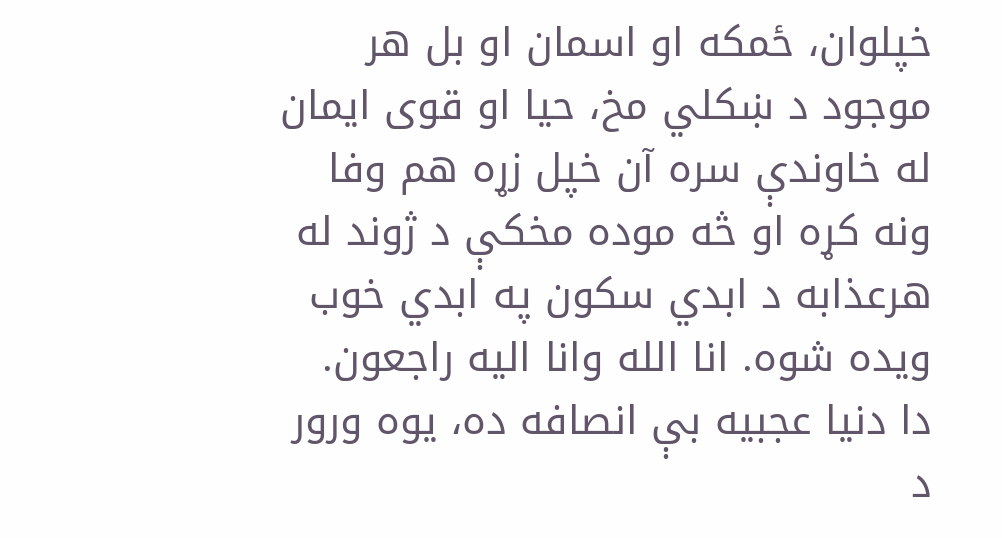خپلوان، ځمکه او اسمان او بل هر موجود د ښکلي مخ، حیا او قوی ایمان له خاوندې سره آن خپل زړه هم وفا ونه کړه او څه موده مخکې د ژوند له هرعذابه د ابدي سکون په ابدي خوب ویده شوه. انا الله وانا الیه راجعون.
دا دنیا عجبیه بې انصافه ده، یوه ورور د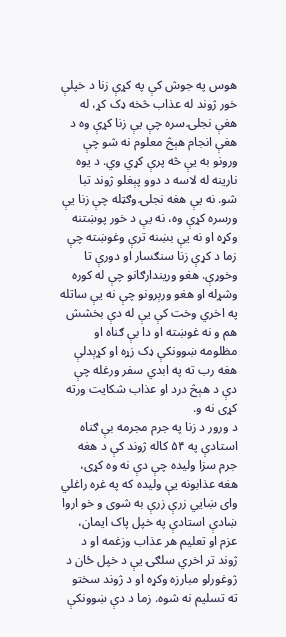هوس په جوش کې په کړې زنا د خپلې خور ژوند له عذاب څخه ډک کړ، له هغې نجلۍ سره چې یې زنا کړې وه د هغې انجام هېڅ معلوم نه شو چې ورونو به یې څه پرې کړي وي. د یوه نارینه له لاسه د دوو پېغلو ژوند تبا شو. نه یې هغه نجلۍ وګټله چې زنا یې ورسره کړې وه، نه یې د خور پوښتنه وکړه او نه یې بښنه ترې وغوښته چې زما د کړې زنا سنګسار او دورې تا وخوړې. هغو وریندارګانو چې له کوره وشړله او هغو ورېرونو چې نه یې ساتله په اخري وخت کې یې له دې بخشش هم و نه غوښته او دا بې ګناه او مظلومه ښوونکې ډک زړه او کړېدلې هغه رب ته په ابدي سفر ورغله چې دې د هېڅ درد او عذاب شکایت ورته کړی نه و.
د ورور د زنا په جرم مجرمه بې ګناه استادې په ۵۴ کاله ژوند کې د هغه جرم سزا ولیده چې دې نه وه کړی، هغه عذابونه یې ولیده که په غره راغلي وای ښایي زرې زرې به شوی و خو اروا ښادې استادې په خپل پاک ایمان، عزم او تعلیم هر عذاب وزغمه او د ژوند تر اخري سلګۍ یې د خپل ځان د ژوغورلو مبارزه وکړه او د ژوند سختو ته تسلیم نه شوه. زما د دې ښوونکې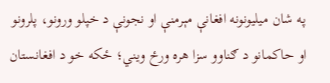په شان میلیونونه افغانې مېرمنې او نجونې د خپلو ورونو، پلرونو او حاکمانو د ګناوو سزا هره ورځ ویني؛ ځکه خو د افغانستان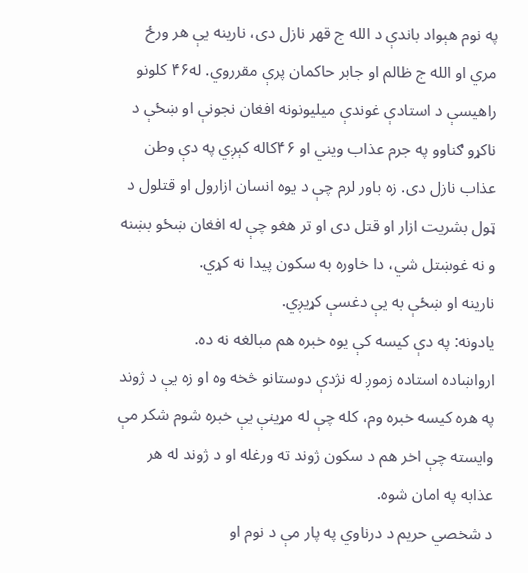په نوم هېواد باندې د الله ج قهر نازل دی، نارینه یې هر ورځ مري او الله ج ظالم او جابر حاکمان پرې مقرروي. له۴۶ کلونو راهیسې د استادې غوندې میلیونونه افغان نجونې او ښځې د ناکړو ګناوو په جرم عذاب ویني او ۴۶کاله کېږي په دې وطن عذاب نازل دی. زه باور لرم چې د یوه انسان ازارول او قتلول د ټول بشریت ازار او قتل دی او تر هغو چې له افغان ښځو بښنه و نه غوښتل شي، دا خاوره به سکون پیدا نه کړي.
نارینه او ښځې به یې دغسې کړیږي.
یادونه: په دې کیسه کې یوه خبره هم مبالغه نه ده.
ارواښاده استاده زموږ له نژدې دوستانو څخه وه او زه یې د ژوند په هره کیسه خبره وم، کله چې له مړینې یې خبره شوم شکر مې وایسته چې اخر هم د سکون ژوند ته ورغله او د ژوند له هر عذابه په امان شوه.
د شخصي حریم د درناوي په پار مې د نوم او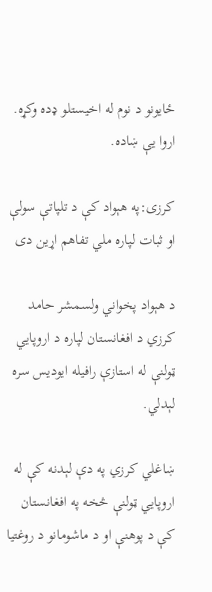ځایونو د نوم له اخیستلو ډده وکړه.
اروا یې ښاده.

کرزی:په هېواد کې د تلپاتې سولې او ثبات لپاره ملي تفاهم اړین دی

د هېواد پخواني ولسمشر حامد کرزي د افغانستان لپاره د اروپايي ټولنې له استازې رافیله ایودیس سره لېدلي.

ښاغلي کرزي په دې لېدنه کې له اروپايي ټولنې څخه په افغانستان کې د پوهنې او د ماشومانو د روغتیا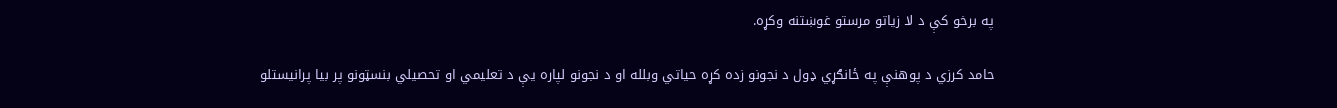په برخو کې د لا زیاتو مرستو غوښتنه وکړه.

حامد کرزي د پوهنې په ځانګړي ډول د نجونو زده کړه حیاتي وبلله او د نجونو لپاره یې د تعلیمي او تحصیلي بنسټونو پر بیا پرانیستلو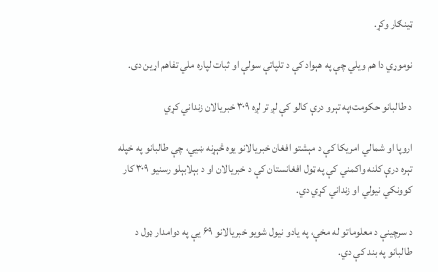ټینګار وکړ.

نوموړي دا هم ویلي چې په هېواد کې د تلپاتې سولې او ثبات لپاره ملي تفاهم اړین دی.

د طالبانو حکومت؛په تېرو درې کالو کې لږ تر لږه ۳۰۹ خبریالان زنداني کړي

اروپا او شمالي امریکا کې د مېشتو افغان خبریالانو یوه څېړنه ښيي، چې طالبانو په خپله تېره درې کلنه واکمني کې په ټول افغانستان کې د خبریالان او د بېلابېلو رسنیو ۳۰۹ کار کوونکي نیولي او زنداني کړي دي.

د سرچینې د معلوماتو له مخې، په یادو نیول شویو خبریالانو ۶۹ یې په دوامدار ډول د طالبانو په بند کې دي.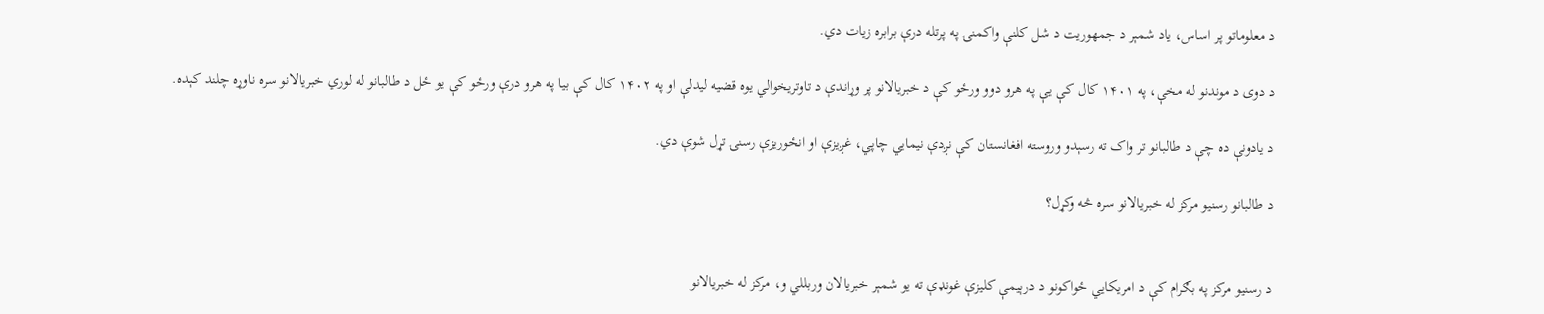د معلوماتو پر اساس، یاد شمېر د جمهوریت د شل کلنې واکمنۍ په پرتله درې برابره زیات دي.

د دوی د موندنو له مخې، په ۱۴۰۱ کال کې یې په هرو دوو ورځو کې د خبریالانو پر وړاندې د تاوتریخوالي یوه قضیه لیدلې او په ۱۴۰۲ کال کې بیا په هرو درې ورځو کې یو ځل د طالبانو له لوري خبریالانو سره ناوړه چلند کېده.

د یادونې ده چې د طالبانو تر واک ته رسېدو وروسته افغانستان کې نږدې نیمايي چاپي، غږیزې او انځوریزې رسنۍ تړل شوې دي.

د طالبانو رسنیو مرکز له خبریالانو سره څه وکړل؟


د رسنیو مرکز په بګرام کې د امریکايي ځواکونو د درېیمې کلیزې غونډې ته یو شمېر خبریالان وربللي و، مرکز له خبریالانو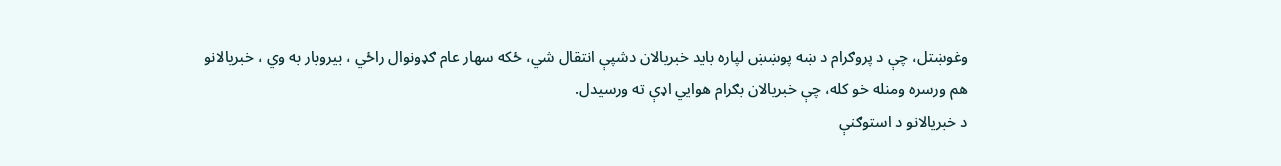وغوښتل، چې د پروګرام د ښه پوښښ لپاره باید خبریالان دشپې انتقال شي، ځکه سهار عام ګډونوال راځي ، بیروبار به وي ، خبریالانو هم ورسره ومنله خو کله، چې خبریالان بګرام هوايي اډې ته ورسیدل.
د خبریالانو د استوګنې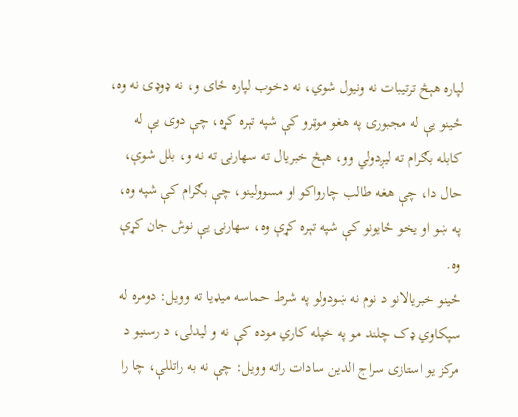لپاره هېڅ ترتیبات نه ونیول شوي، نه دخوب لپاره ځای و، نه ډوډۍ نه وه، ځینو یې له مجبورۍ په هغو موټرو کې شپه تېره کړه، چې دوی یې له کابله بګرام ته لیږدولي وو، هېڅ خبریال ته سهارنۍ ته نه و، بلل شوې، حال دا، چې هغه طالب چارواکو او مسوولینو، چې بګرام کې شپه وه، په ښو او یخو ځایونو کې شپه تېره کړې وه، سهارنۍ یې نوش جان کړې وه.
ځینو خبریالانو د نوم نه ښودولو په شرط حماسه میډیا ته وویل: دومره له سپکاوي ډک چلند مو په خپله کاري موده کې نه و لیدلی، د رسنیو د مرکز یو استازی سراج الدین سادات راته وویل: چې نه به راتللې، چا را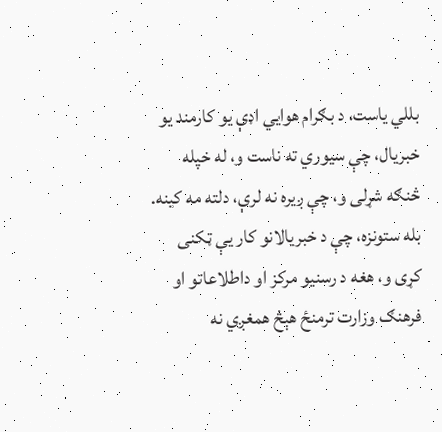بللي یاست، د بګرام هوايي اډې یو کارمند یو خبریال، چې سیوري ته ناست و، له خپله څنګه شړلی و، چې ږیره نه لرې، دلته مه کینه.
بله ستونزه، چې د خبریالانو کار یې ټکنی کړی و، هغه د رسنیو مرکز او داطلاعاتو او فرهنګ وزارت ترمنځ هېڅ همغږي نه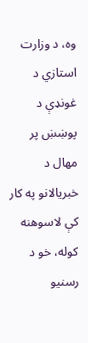وه، د وزارت استازي د غونډې د پوښښ پر مهال د خبریالانو په کار کې لاسوهنه کوله، خو د رسنیو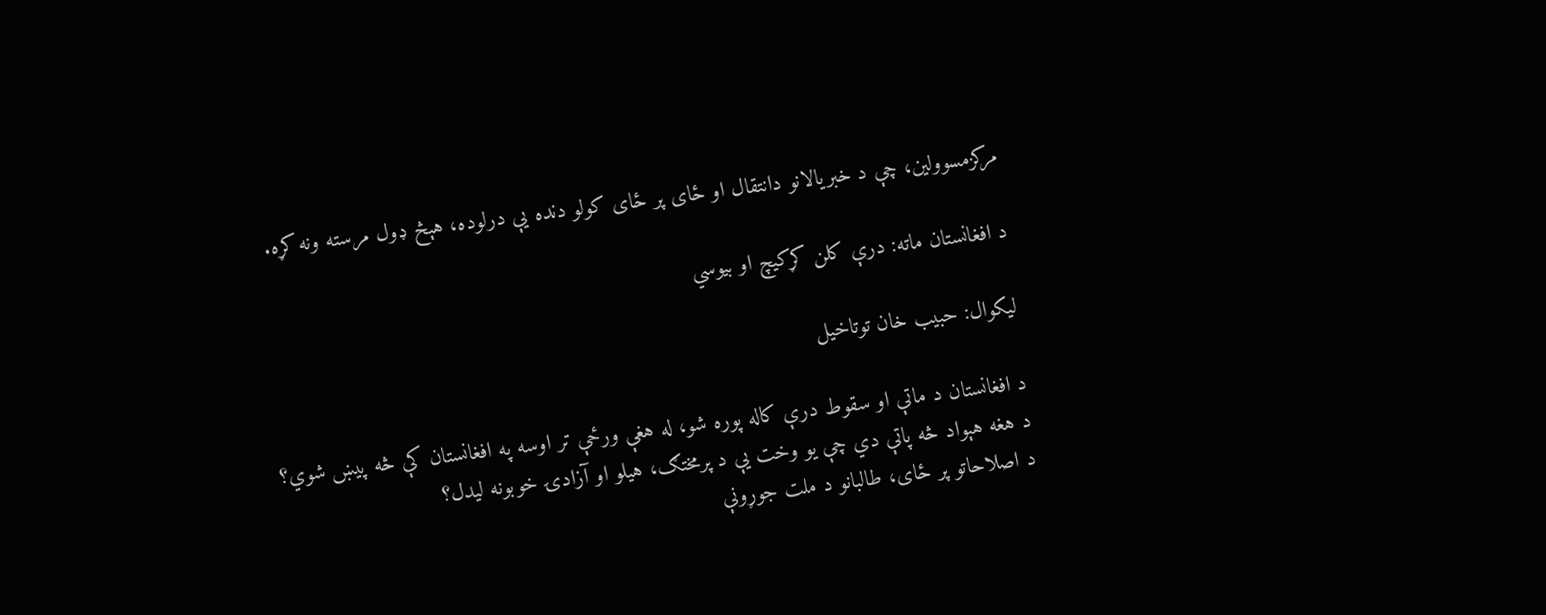مرکزمسوولین، چې د خبریالانو دانتقال او ځای پر ځای کولو دنده یې درلوده، هېڅ ډول مرسته ونه کړه.

د افغانستان ماته: درې کلن کړکیچ او بیوسي

لیکوال: حبیب خان توتاخیل

د افغانستان د ماتې او سقوط درې کاله پوره شو، له هغې ورځې تر اوسه په افغانستان کې څه پيښ شوي؟
د هغه هېواد څه پاتې دي چې یو وخت یې د پرمختګ، هیلو او آزادۍ خوبونه لیدل؟
د اصلاحاتو پر ځای، طالبانو د ملت جوړونې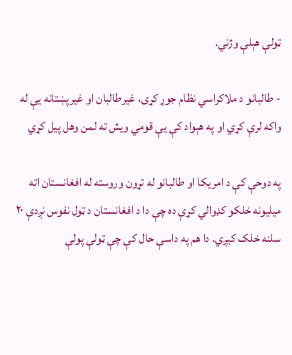ټولې هېلې وژني.

- طالبانو د ملاکراسي نظام جوړ کړی، غیرطالبان او غیرپښتانه یې له واکه لرې کړي او په هېواد کې یې قومي ویش ته لمن وهل پيل کړي

په دوحې کې د امریکا او طالبانو له تړون وروسته له افغانستان اته میلیونه خلکو کډوالي کړې ده چې دا د افغانستان د ټول نفوس نږدې ۲۰ سلنه خلک کیږي. دا هم په داسې حال کې چې ټولې پولې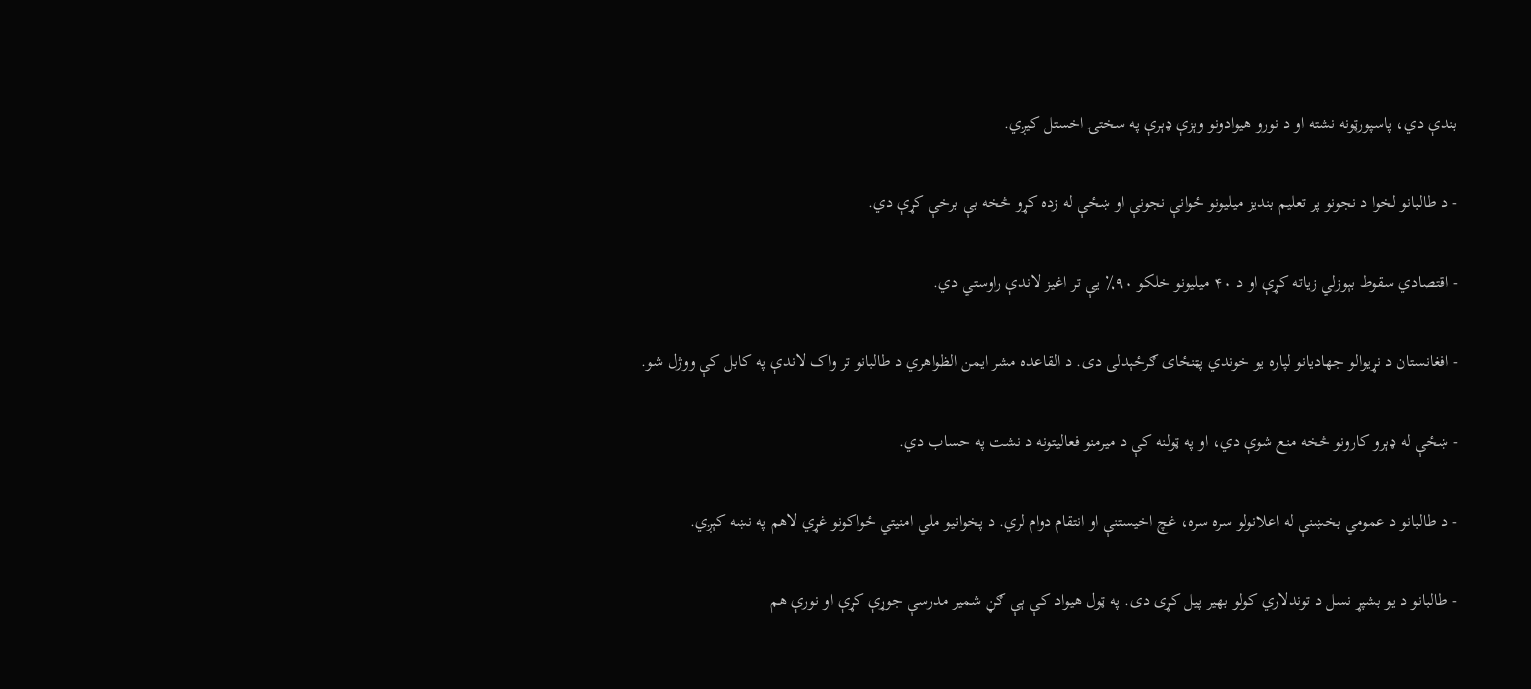بندې دي، پاسپورټونه نشته او د نورو هیوادونو وېزې ډېرې په سختۍ اخستل کیږي.

- د طالبانو لخوا د نجونو پر تعلیم بندیز میلیونو ځوانې نجونې او ښځې له زده کړو څخه بې برخې کړې دي.

- اقتصادي سقوط بېوزلي زیاته کړې او د ۴۰ میلیونو خلکو ۹۰٪ یې تر اغیز لاندې راوستي دي.

- افغانستان د نړیوالو جهادیانو لپاره یو خوندي پټنځای ګرځېدلی دی. د القاعده مشر ایمن الظواهري د طالبانو تر واک لاندې په کابل کې ووژل شو.

- ښځې له ډېرو کارونو څخه منع شوې دي، او په ټولنه کې د میرمنو فعالیتونه د نشت په حساب دي.

- د طالبانو د عمومي بخښنې له اعلانولو سره سره، غچ اخیستنې او انتقام دوام لري. د پخوانیو ملي امنیتي ځواکونو غړي لاهم په نښه کېږي.

- طالبانو د یو بشپړ نسل د توندلاري کولو بهیر پیل کړی دی. په ټول هیواد کې ېې ګڼ شمیر مدرسې جوړې کړې او نورې هم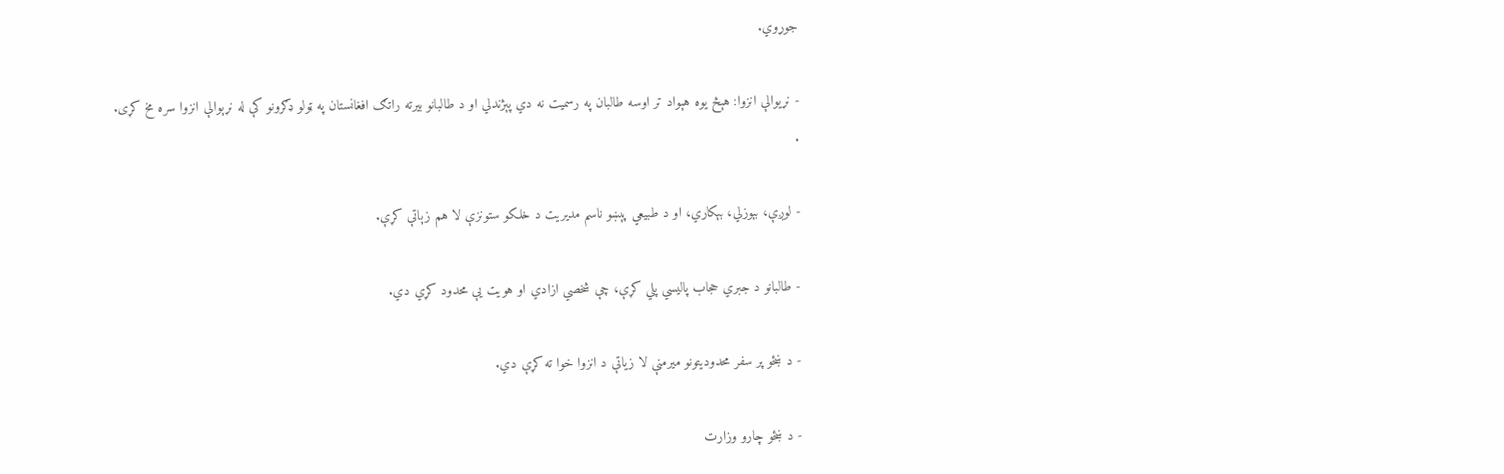جوړوي.

- نړیوالې انزوا: هېڅ یوه هېواد تر اوسه طالبان په رسمیت نه دي پېژندلي او د طالبانو بیرته راتګ افغانستان په ټولو ډګرونو کې له نړېوالې انزوا سره مخ کړی.
.

- لوږې، بېوزلي، بېکاري، او د طبیعي پېښو ناسم مدیریت د خلکو ستونزې لا هم زېاتې کړې.

- طالبانو د جبري حجاب پالیسي پلي کړې، چې شخصي ازادي او هویت یې محدود کړي دي.

- د ښځو پر سفر محدودیتونو میرمنې لا زیاتې د انزوا خوا ته کړې دي.

- د ښځو چارو وزارت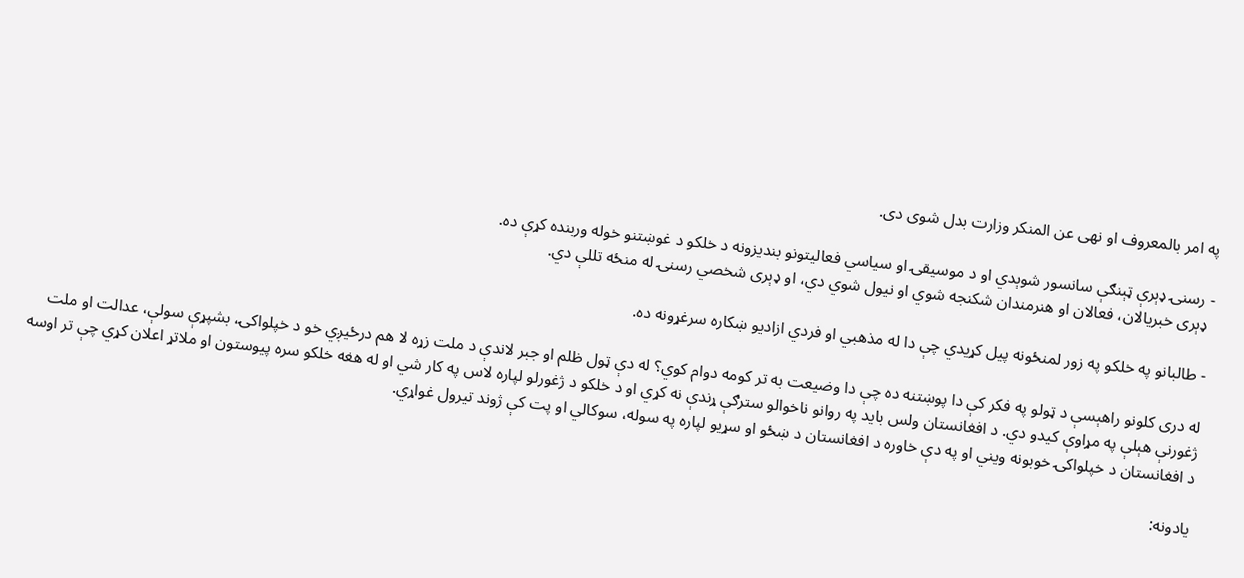په امر بالمعروف او نهی عن المنکر وزارت بدل شوی دی.

- رسنۍ ډېرې ټېنګې سانسور شوېدي او د موسیقۍ او سیاسي فعالیتونو بندیزونه د خلکو د غوښتنو خوله وربنده کړې ده.
 ډېری خبریالان، فعالان او هنرمندان شکنجه شوي او نیول شوي دي، او ډېری شخصي رسنۍ له منځه تللې دي.

- طالبانو په خلکو په زور لمنځونه پیل کړيدي چې دا له مذهبي او فردي ازادیو ښکاره سرغړونه ده.

له دری کلونو راهېسې د ټولو په فکر کې دا پوښتنه ده چې دا وضیعت به تر کومه دوام کوي؟ له دې ټول ظلم او جبر لاندې د ملت زړه لا هم درځیږي خو د خپلواکۍ، بشپړې سولې، عدالت او ملت ژغورنې هېلې په مړاوې کیدو دي. د افغانستان ولس باید په روانو ناخوالو سترګې ړندې نه کړي او د خلکو د ژغورلو لپاره لاس په کار شي او له هغه خلکو سره پیوستون او ملاتړ اعلان کړي چې تر اوسه د افغانستان د خپلواکۍ خوبونه ويني او په دې خاوره د افغانستان د ښځو او سړیو لپاره په سوله، سوکالي او پت کې ژوند تیرول غواړي.

یادونه: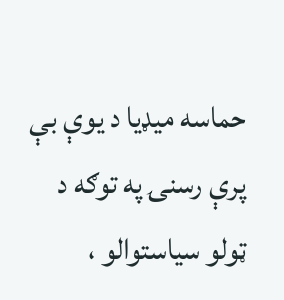حماسه میډیا د یوې بې پرې رسنۍ په توګه د ټولو سیاستوالو ،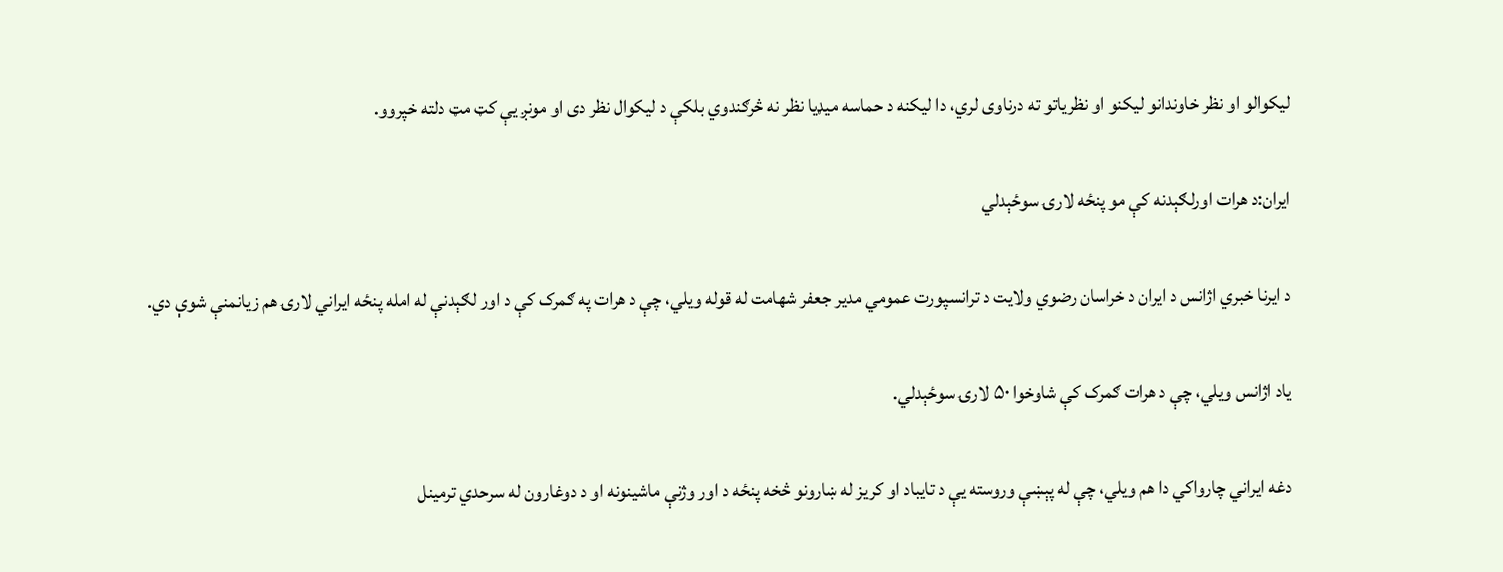لیکوالو او نظر خاوندانو لیکنو او نظریاتو ته درناوی لري، دا لیکنه د حماسه میډیا نظر نه څرګندوي بلکې د لیکوال نظر دی او مونږ یې کټ مټ دلته خپروو.

ایران:د هرات اورلګېدنه کې مو پنځه لارۍ سوځېدلي

د ایرنا خبري اژانس د ايران د خراسان رضوي ولايت د ترانسپورت عمومي مدير جعفر شهامت له قوله ویلي، چې د هرات په ګمرک کې د اور لګېدنې له امله پنځه ايراني لارۍ هم زيانمنې شوې دي.

یاد اژانس ویلي، چې د هرات ګمرک کې شاوخوا ۵۰ لارۍ سوځېدلي.

دغه ایراني چارواکي دا هم ویلي، چې له پېښې وروسته یې د تایباد او کریز له ښارونو څخه پنځه د اور وژنې ماشینونه او د دوغارون له سرحدي ترمینل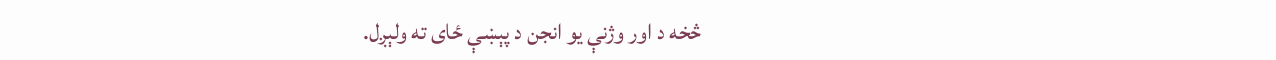څخه د اور وژنې یو انجن د پېښې ځای ته ولېږل.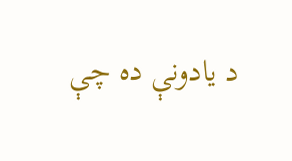د یادونې ده چې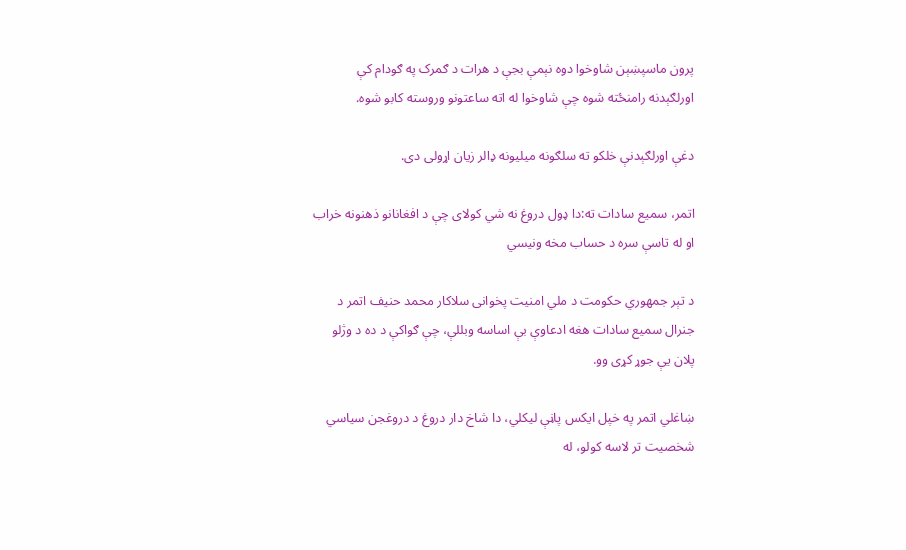پرون ماسپښېن شاوخوا دوه نېمې بجې د هرات د ګمرک په ګودام کې اورلګېدنه رامنځته شوه چې شاوخوا له اته ساعتونو وروسته کابو شوه.

دغې اورلګېدنې خلکو ته سلګونه میلیونه ډالر زیان اړولی دی.

اتمر، سمیع سادات ته:دا ډول دروغ نه شي کولای چې د افغانانو ذهنونه خراب او له تاسې سره د حساب مخه ونیسي

د تېر جمهوري حکومت د ملي امنیت پخوانی سلاکار محمد حنیف اتمر د جنرال سمیع سادات هغه ادعاوې بې اساسه وبللې، چې ګواکې د ده د وژلو پلان یې جوړ کړی وو.

ښاغلي اتمر په خپل ایکس پاڼې لیکلي، دا شاخ دار دروغ د دروغجن سیاسي شخصیت تر لاسه کولو، له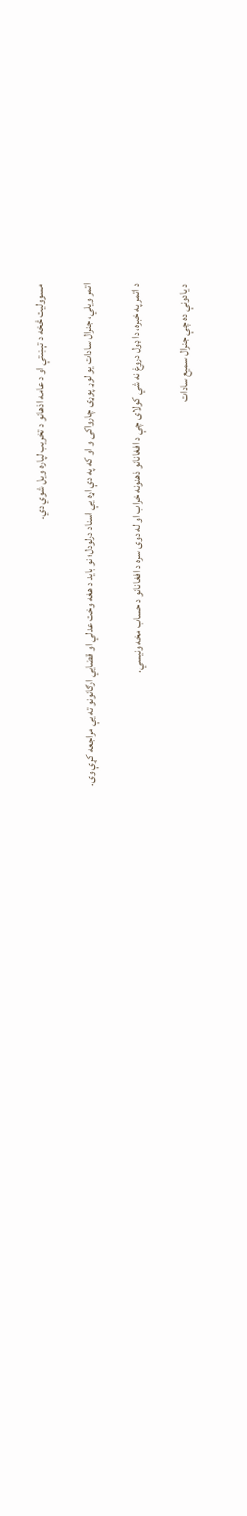مسوولیت څخه د تېښتې او د عامه اذهانو د تخریب لپاره ویل شوي دي.

اتمر ویلي، جنرال سادات یو لوړ پوړی چارواکی و او که په دې اړه یې اسناد درلودل؛ نو باید د هغه وخت عدلي او قضايي ارګانونو ته یې مراجعه کړې وی.

د اتمر په خبره، دا ډول دروغ نه شي کولای چې د افغانانو ذهنونه خراب او له دوی سره د افغانانو د حساب مخه ونیسي.

د یادونې ده چې جنرال سمیع سادات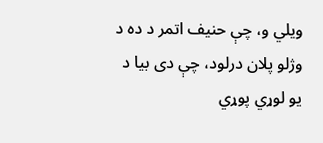ویلي و، چې حنیف اتمر د ده د وژلو پلان درلود، چې دی بیا د یو لوړي پوړي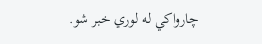چارواکي له لوري خبر شو.